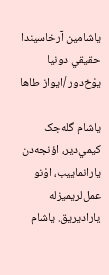ياشامين آرخاسيندا حقيقي دونيا يوْخ‌دور /ایواز طاها

ياشام گله‌جک کيمي‌دير، اؤنجه‌دن يارانماييب، اوْنو عمل‌لريميزله ياراديريق. ياشام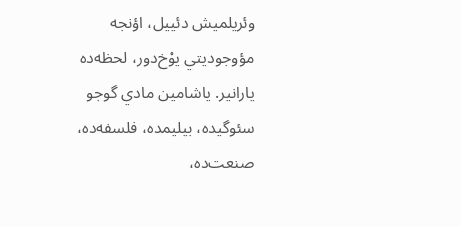وئريلميش دئييل، اؤنجه مؤوجوديتي يوْخ‌دور، لحظه‌ده يارانير. ياشامين مادي گوجو سئوگیده، بيليمده، فلسفه‌ده، صنعت‌ده‌،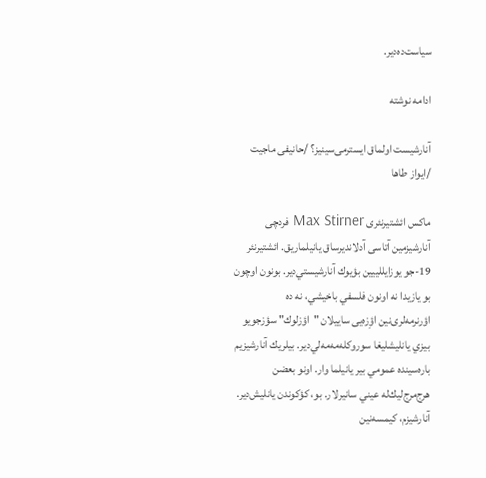سیاست‌ده‌دير.

ادامه نوشته

آنارشیست اولماق ایسترمی‌سینیز؟ /حانیفی ماجیت /ایواز طاها

ماکس ائشتیرنئری Max Stirner فردچی آنارشیزمین آتاسی آدلاندیرساق یانیلماریق. ائشتیرنئر 19-جو يوزايللييين بؤيوك آنارشيستي‌دير. بونون اوچون بو يازيدا نه اونون فلسفي باخيشي، نه ده اؤرنرمه‌لری‌نین اؤِزه‌يی ساییلان "اؤزلوك" سؤزجويو بيزي يانليشليغا سوروكله‌مه‌مه‌لي‌دير. بيلريك آنارشيزيم باره‌سينده عمومي بير يانيلما وار. اونو بعضن هرج‌مرج‌ليك‌له عيني سانيرلار. بو، كؤكوندن يانليش‌دير. آنارشيزم، كيمسه‌نين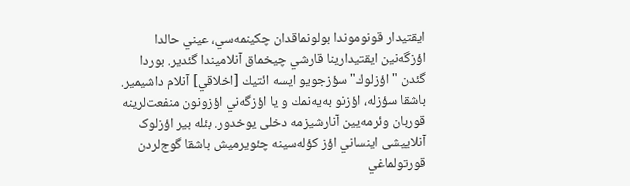ايقتيدار قونوموندا بولونماقدان چكينمه‌سي، عيني حالدا اؤزگه‌نين ايقتیدارينا قارشي چيخماق آنلاميندا گئدير. بوردا گئدن "اؤزلوك" سؤزجويو ايسه ائتيك [اخلاقي] آنلام داشيمير. باشقا سؤزله، اؤزنو به‌يه‌نمك و يا اؤزگه‌ني اؤزونون منفعت‌لرينه قوربان وئرمه‌یین آنارشیزمه دخلی یوخدور. بئله بیر اؤزلوک آنلاییشی اينساني اؤز كؤله‌سينه چئويرميش باشقا گوج‌لردن قورتولماغي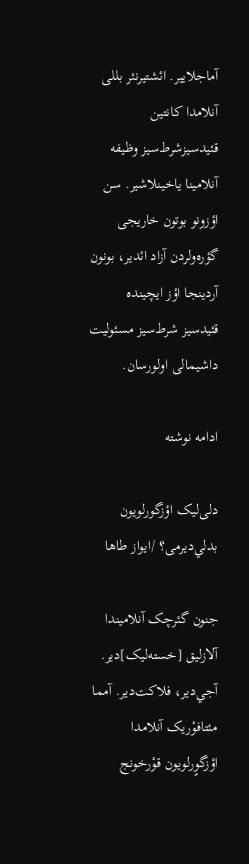آماجلايير. ائشتیرنئر بللی آنلامدا کانتین قئیدسیزشرط‌سیز وظیفه آنلامینا یاخینلاشیر. سن اؤزونو بوتون خاریجی گؤره‌ولردن آزاد ائدیر، بونون آردینجا اؤز ایچینده قئیدسیز شرط‌سیز مسئولیت داشیمالی اولورسان.

ادامه نوشته

دلی‌لیک اؤزگورلویون بدلي‌ديرمی؟ /ایواز طاها

جنون گئرچک آنلاميندا آلازليق‌ [خسته‌‌لیک]دیر. آجي‌دير، فلاکت‌دير. آمما مئتافوْريک آنلامدا اؤزگوٍرلويون قوْرخونج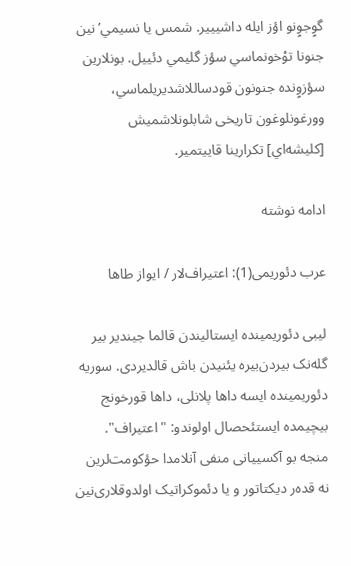گوٍجوٍنو اؤز ايله داشييير. شمس يا نسيمي’نين جنونا توْخونماسي سؤز گليمي دئييل. بونلارين سؤزوٍنده جنونون قودساللاشديريلماسي،  وورغونلوغون تاریخی شابلونلاشميش [کليشه‌اي] تکرارينا قاييتمير.

ادامه نوشته

عرب دئوریمی(1): اعتیراف‌لار / ایواز طاها

لیبی دئوریمینده ایستالیندن قالما جیندیر بیر گله‌نک بیردن‌بیره یئنیدن باش قالدیردی. سوریه دئوریمینده ایسه داها پلانلی، داها قورخونج بیچیمده ایستئحصال اولوندو: "اعتیراف". منجه بو آکسییانی منفی آنلامدا حؤکومت‌لرین نه قده‌ر‌ دیکتاتور و یا دئموکراتیک اولدوقلاری‌نین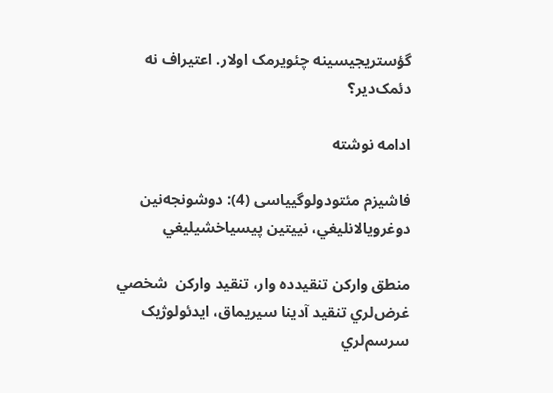گؤستریجیسینه چئویرمک اولار. اعتیراف نه دئمک‌‌دیر؟

ادامه نوشته

فاشیزم مئتودولوگییاسی (4): دوشونجه‌نين دوغرويالانليغي، نييتين پيسياخشيليغي

منطق وارکن تنقيدده وار، تنقيد وارکن  شخصي غرض‌لري تنقيد آدينا سيریماق، ايدئولوژيک سرسم‌لري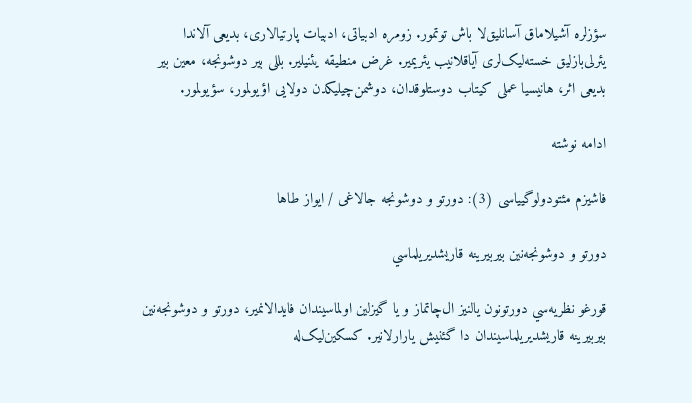سؤزلره آشيلاماق آسانليق‌لا باش توتمور. زومره ادبیاتی، ادبیات پارتیالاری، بدیعی آلاندا یئرلی‌بازلیق خسته‌لیک‌لری آیاقلانیب یئریمیر. غرض منطیقه یئنیلیر. بللی بیر دوشونجه، معین بیر بدیعی اثر، هانیسیا عملی کیتاب دوستلوقدان، دوشمن‌چیلیکدن دولایی اؤیولمور، سؤیولمور.

ادامه نوشته

فاشیزم مئتودولوگییاسی (3): دورتو و دوشونجه جالاغی / ایواز طاها

دورتو و دوشونجه‌نين بيربيرينه قاريشديريلماسي

قورغو نظريه‌سي دورتونون يالنيز ال‌چاتماز و يا گيزلين اولماسيندان فايدا‌لانمير، دورتو و دوشونجه‌نين بيربيرينه قاريشديريلماسيندان دا گئنيش يارارلانير. کسکين‌ليک‌له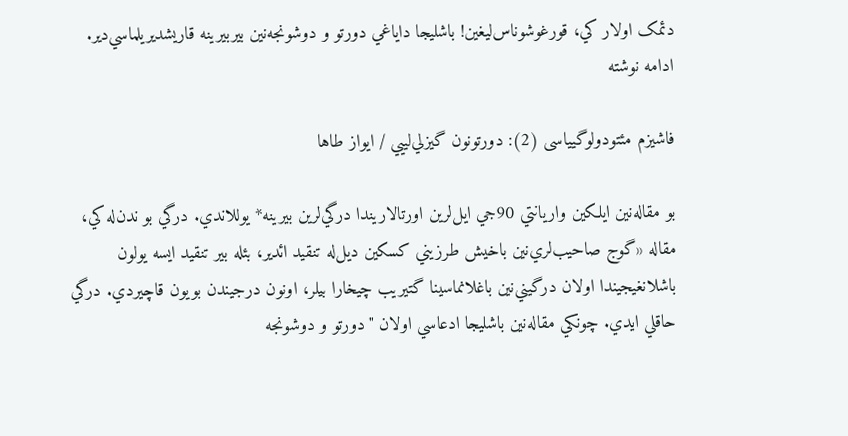دئمک اولار کي، قورغوشوناس‌ليغين! باشليجا داياغي دورتو و دوشونجه‌نين بيربيرينه قاريشديريلماسي‌دير.
ادامه نوشته

فاشیزم مئتودولوگییاسی (2): دورتونون گيزلي‌لييي / ایواز طاها

بو مقاله‌نين ايلکين واريانتي 90جي ايل‌لرين اورتالاريندا درگي‌لرين بيرينه* يوللاندي. درگي بو ندن‌له کي، مقاله «گوج صاحيب‌لري‌نين باخيش طرزيني کسکين ديل‌له تنقيد ائدير، بئله بير تنقيد ايسه يولون باشلانغيجيندا اولان درگيني‌نين باغلانماسينا گتيريب چيخارا بيلر، اونون درجيندن بويون قاچيردي. درگي حاقلي ايدي. چونکي مقاله‌نين باشليجا ادعاسي اولان "دورتو و دوشونجه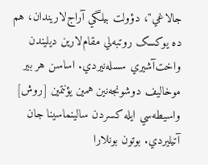جالاغي"، دؤولت بيلگي آراج‌لاريندان، هم ده يوکسک روتبه‌لي مقام‌لارين ديليندن واخت‌آشيري سسله‌نيردي. اساسن هر بير موخاليف دوشونجه‌نين همين يؤنتمين [روش‌] واسيطه‌سي ايله کسردن سالينماسينا جان آتيليردي. بوتون بونلارا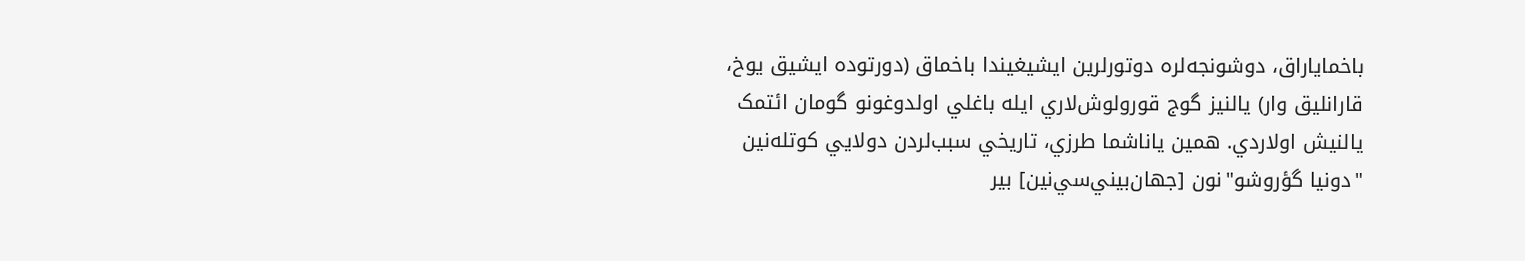باخماياراق، دوشونجه‌لره دوتورلرين ايشيغيندا باخماق (دورتوده ايشيق يوخ، قارانليق وار) يالنيز گوج قورولوش‌لاري ايله باغلي اولدوغونو گومان ائتمک يالنيش اولاردي. همين ياناشما طرزي‌، تاريخي سبب‌لردن دولايي کوتله‌نين "دونيا گؤروشو"نون [جهان‌بيني‌سي‌نين] بير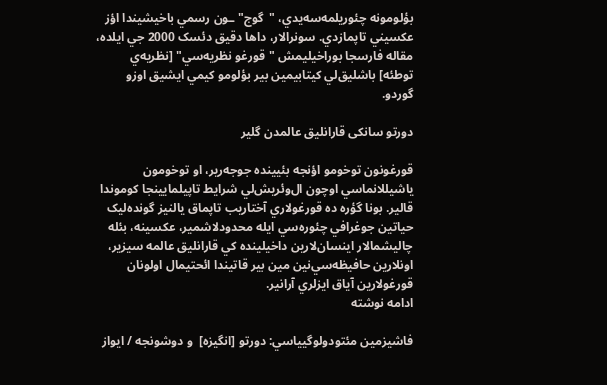بؤلومونه چئوريلمه‌سه‌يدي، "گوج"ـون رسمي باخيشيندا اؤز عکسيني تاپمازدي. سونرالار، داها دقيق دئسک 2000 جي ايلده، مقاله فارسجا بوراخيليمش "قورغو نظريه‌سي" [نظريه‌ي توطئه] باشليق‌لي کيتابيمين بير بؤلومو کيمي ايشيق اوزو گوردو.

دورتو سانکی قارانلیق عالمدن گلیر

قورغونون توخومو اؤنجه بئيينده جوجه‌رير، او توخومون ياشيللانماسي اوچون ال‌وئريش‌لي شرايط تاپيلمايينجا کوموندا قالير. بونا گؤره ده قورغولاري آختاريب تاپماق يالنيز گونده‌ليک حياتين جوغرافي چئوره‌سي ايله محدودلاشمير، عکسينه، بئله چاليشمالار اينسان‌لارين داخيلينده کي قارانليق عالمه سيزير، اونلارين حافيظه‌سي‌نين مين بير قاتيندا ائحتيمال اولونان قورغولارين آياق ايزلري آرانير.
ادامه نوشته

فاشيزمين مئتودولوگيياسي: دورتو [انگیزه]  و دوشونجه / ایواز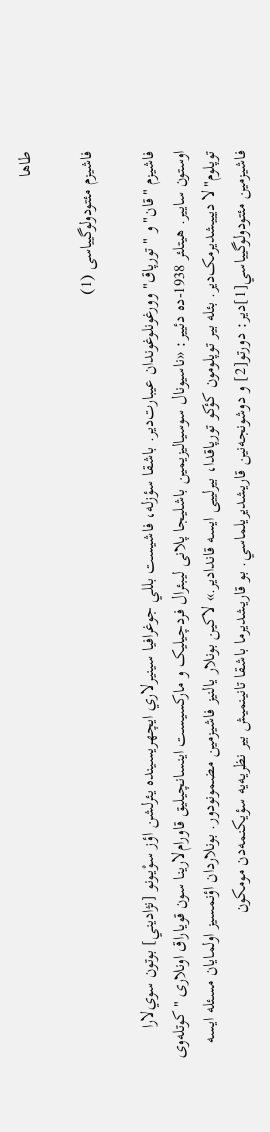طاها

فاشیزم مئتودولوگییاسی (1)

فاشيزم "قان" و "تورپاق" وورغونلوغوندان عيبارت‌دير. باشقا سؤزله، فاشيست بللي جوغرافيا سينيرلاري ايچهریسینده يئرلشن اؤز سوْيـونو [نژاديني] بوتون سوي‌لارا اوستون ساییر. هیتلئر 1938-ده دئییر: «ناسیونال سوسیالیزیمین باشلیجا پلانی لیبئرال فردچیلیک و مارکسیست اینسانچیلیق قاورام‌لارینا سون قویاراق اونلاری "کوتله‌وی توپلوم"لا دیییشدیرمک‌دیر. بئله بیر توپلومون کؤکو تورپاقدا، بیرلییی ایسه قاندادیر.» لاکين بونلار يالنيز فاشيزمين مضمونودور. بونلاردان اؤنمسيز اولمايان مسئله ايسه فاشيزمين مئتودولوگيياسي‌[1]دير: دورتو[2] و دوشونجه‌نين قاريشديريلماسي. بو قاريشديرما باشقا تانینمیش بير نظريه‌يه سؤيکنمه‌دن مومکون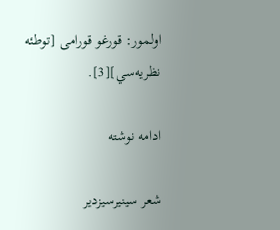اولمور: قورغو قورامی [توطئه نظريه‌سي][3].

ادامه نوشته

شعر سینیرسیزدیر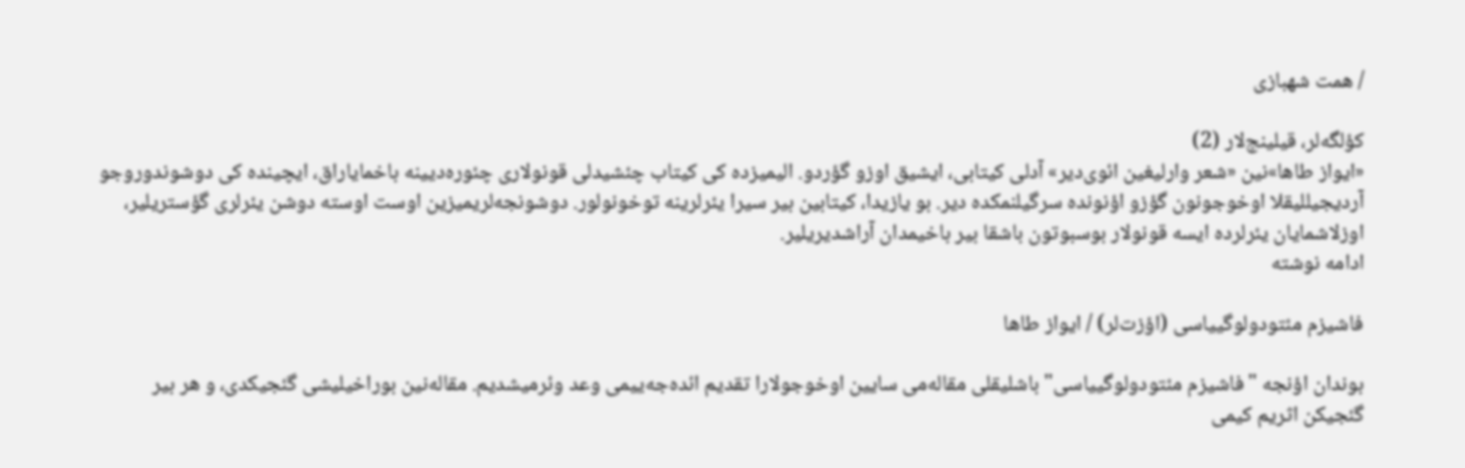/ همت شهبازی

کؤلگه‌لر، قیلینج‌لار (2)
«ایواز طاها»نین «شعر وارلیغین ائوی‌دیر» آدلی کیتابی، ایشیق اوزو گؤردو. الیمیزده کی کیتاب چئشیدلی قونولاری چئوره‌دیینه باخمایاراق، ایچینده کی دوشوندوروجو آردیجیللیقلا اوخوجونون گؤزو اؤنونده سرگیلنمکده دیر. بو یازیدا، کیتابین بیر سیرا یئرلرینه توخونولور. دوشونجه‌‌لریمیزین اوست اوسته دوشن یئرلری گؤستریلیر، اوزلاشمایان یئرلرده ایسه قونولار بوسبوتون باشقا بیر باخیمدان آراشدیریلیر.
ادامه نوشته

فاشیزم مئتودولوگییاسی (اؤزت‌لر) / ايواز طاها

بوندان اؤنجه "فاشیزم مئتودولوگییاسی" باشلیقلی مقاله‌می سایین اوخوجولارا تقدیم ائده‌جه‌ییمی وعد وئرمیشدیم. مقاله‌نین بوراخیلیشی گئجیکدی، و هر بیر گئجیکن اثریم کیمی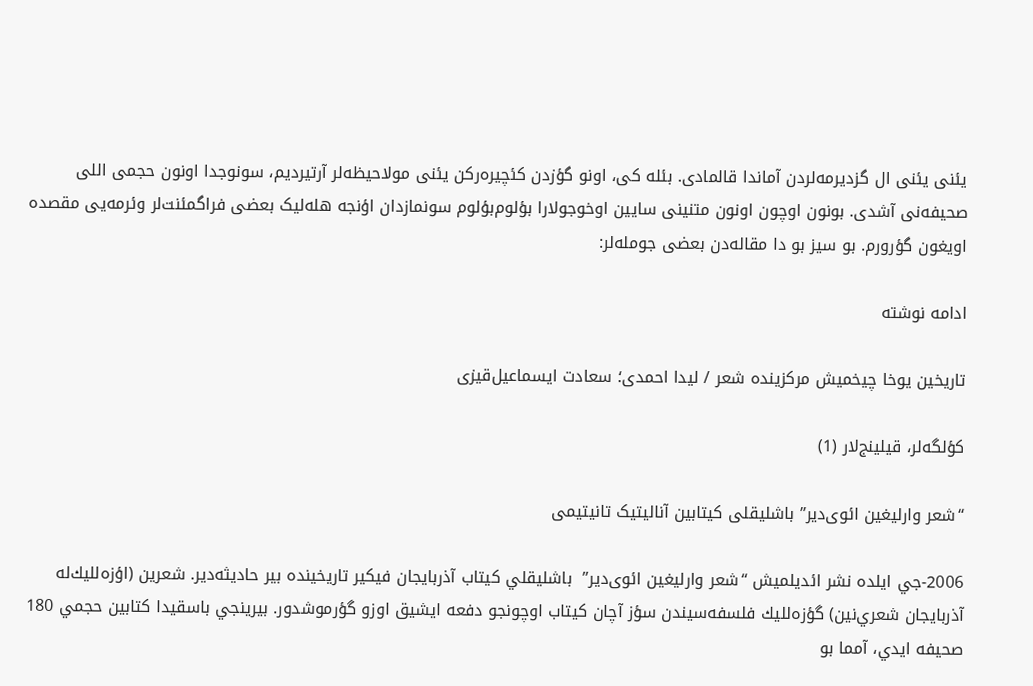یئنی یئنی ال گزدیرمه‌لردن آماندا قالمادی. بئله کی، اونو گؤزدن کئچیر‌ه‌رکن یئنی مولاحیظه‌لر آرتیردیم، سونوجدا اونون حجمی اللی صحیفه‌نی آشدی. بونون اوچون اونون متنینی سایین اوخوجولارا بؤلوم‌بؤلوم سونمازدان اؤنجه هله‌لیک بعضی فراگمئنت‌لر وئرمه‌یی مقصده اویغون گؤرورم. بو سیز بو دا مقاله‌دن بعضی جومله‌لر:

ادامه نوشته

تاریخین یوخا چیخمیش مرکزینده شعر / لیدا احمدی؛ سعادت ایسماعیل‌قیزی

كؤلگه‌لر، قيلينج‌لار (1)

“شعر وارلیغین ائوی‌دیر” باشلیقلی کیتابین آنالیتیک تانیتیمی

2006-جي ايلده نشر ائديلميش “شعر وارلیغین ائوی‌دیر”  باشليقلي كيتاب آذربايجان فيكير تاريخينده بير حاديثه‌دير. شعرين (اؤزه‌لليك‌له آذربايجان شعري‌نين) گؤزه‌لليك فلسفه‌سيندن سؤز آچان كيتاب اوچونجو دفعه ايشيق اوزو گؤرموشدور. بيرينجي باسقيدا كتابين حجمي 180 صحيفه ايدي، آمما بو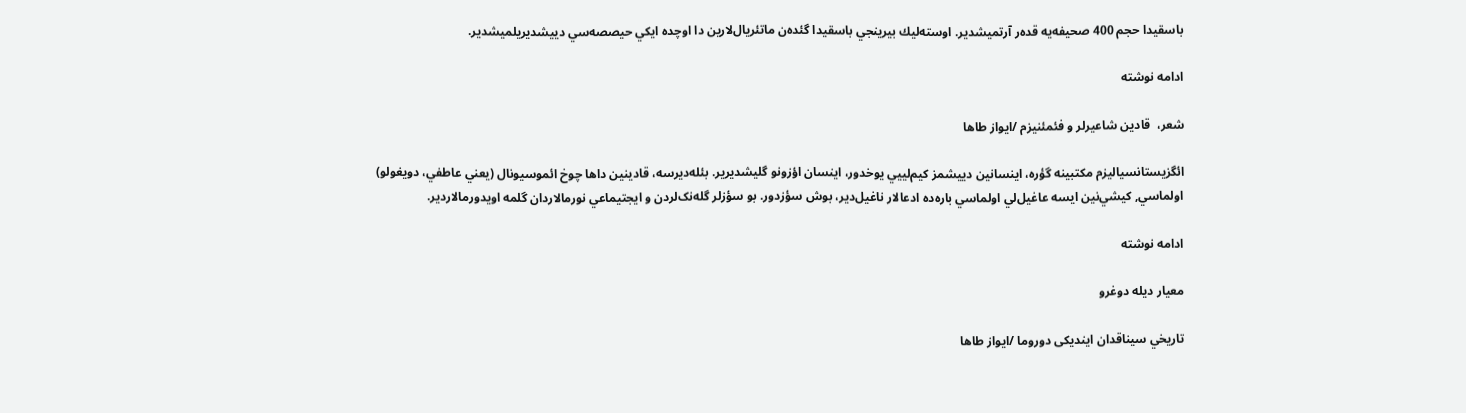باسقيدا حجم 400 صحيفه‌يه ‌قده‌ر آرتميشدير. اوسته‌ليك بيرينجي باسقيدا گئده‌ن ماتئريال‌لارين دا اوچده ايكي حيصصه‌سي دييشديريلميشدير.

ادامه نوشته

شعر،  قادين شاعيرلر و فئمئنيزم /ايواز طاها

ائگزيستانسياليزم مکتبينه گؤره، اينسانين دييشمز کيم‌لييي يوخدور، اينسان اؤزونو گليشديرير. بئله‌ديرسه، قادينين داها چوخ ائموسيونال (يعني عاطفي، دويغولو) اولماسي, کيشي‌نين ايسه عاغيل‌لي اولماسي باره‌ده ادعالار ناغيل‌دير، بوش سؤزدور. بو سؤزلر گله‌نک‌لردن و ايجتيماعي نورمالاردان گلمه اويدورمالاردير.

ادامه نوشته

معیار دیله دوغرو

تاريخي سيناقدان ایندیکی دوروما /ایواز طاها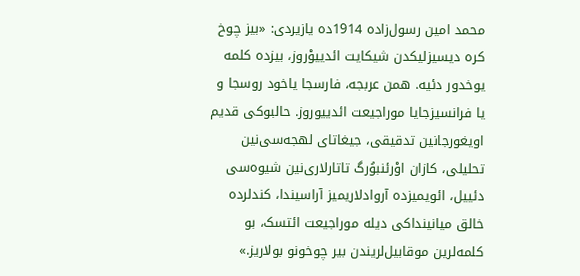محمد امین رسول‌زاده 1914ده یازیردی: «بیز چوخ کره دیسیزلیکدن شیکایت ائدییوْروز، بیزده کلمه یوخدور دئیه. همن عربجه، فارسجا یاخود روسجا و یا فرانسیزجایا موراجیعت ائدییوروز. حالبوکی قدیم اویغورجانین تدقیقی، جیغاتای لهجه‌سی‌نین تحلیلی، کازان اوْرئنبوُرگ تاتارلاری‌نین شیوه‌سی دئییل، ائویمیزده آروادلاریمیز آراسیندا، کندلرده خالق میانینداکی دیله موراجیعت ائتسک، بو کلمه‌لرین موقابیل‌لریندن بیر چوخونو بولاریز.»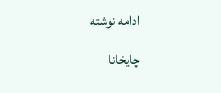ادامه نوشته

چایخانا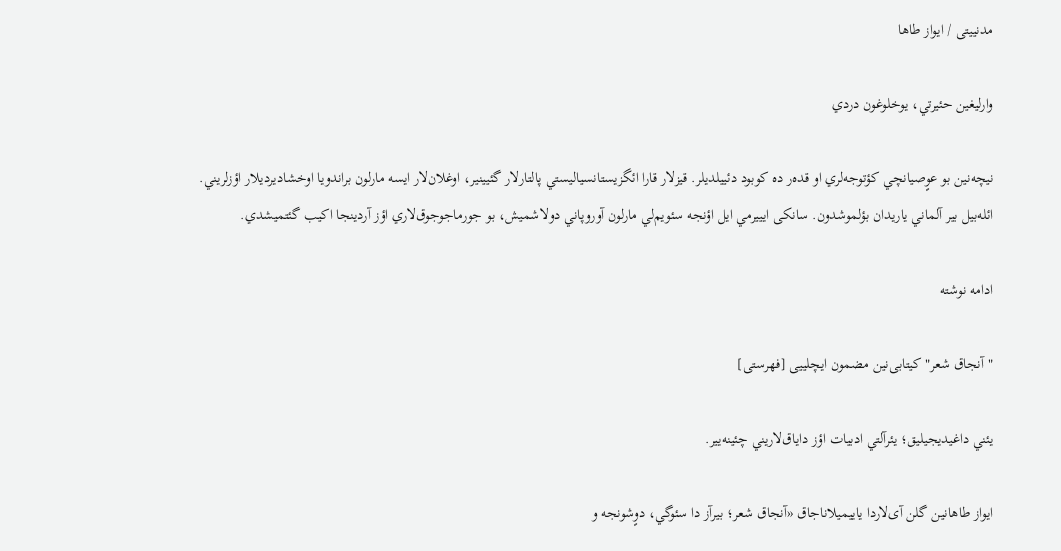مدنییتی / ایواز طاها

وارليغين حئيرتي، يوخلوغون دردي

نيچه‌نين بو عوٍصيانچي کؤتوجه‌لري او قده‌ر ده کوبود دئييلديلر. قيزلار قارا ائگزيستانسياليستي پالتارلار گئيينیر، اوغلان‌لار ايسه مارلون براندويا اوخشاديرديلار اؤزلريني. ائله‌بيل بير آلماني ياريدان بؤلموشدون. سانکی ايیيرمي ايل اؤنجه سئويم‌لي مارلون آوروپاني دولاشميش، بو جورماجوجوق‌لاري اؤز آردينجا اکيب گئتميشدي.

ادامه نوشته

"آنجاق شعر" کیتابی‌نین مضمون ایچلییی [فهرستی]

يئني داغيديجيليق؛ يئرآلتي ادبيات اؤز داياق‌لاريني چئينه‌يير.

ایواز طاهانین گلن آی‌لاردا یاییمیلاناجاق «آنجاق شعر؛ بيرآز دا سئوگي، دوٍشونجه و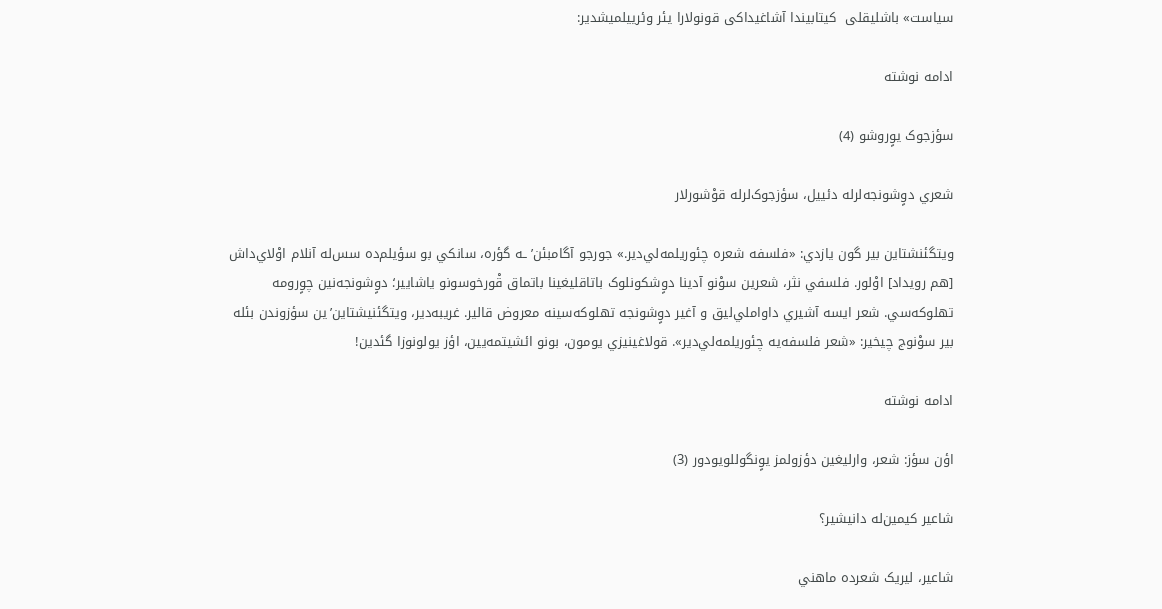سياست» باشلیقلی  کیتابیندا آشاغیداکی قونولارا یئر وئرییلمیشدیر:

ادامه نوشته

سؤزجوک يوٍروشو (4)

شعري دوٍشونجه‌لرله دئييل، سؤزجوک‌لرله قوْشورلار

ويتگئنشتاين بير گون يازدي: «فلسفه شعره چئوريلمه‌‌لي‌دير.» جورجو آگامبئن’ـه گؤره، سانکي بو سؤيلم‌ده سس‌له آنلام اوْلاي‌داش [هم رویداد] اوْلور. فلسفي نثر، شعرين سوْنو آدينا دوٍشکونلوک باتاقليغينا باتماق قْورخوسونو ياشايير؛ دوٍشونجه‌نين چوٍرومه تهلوکه‌سي. شعر ايسه آشيري داواملي‌ليق و آغير دوٍشونجه تهلوکه‌سينه معروض قالير. غريبه‌دير، ويتگئنيشتاين’ين سؤزوندن بئله بير سوْنوج چيخير: «شعر فلسفه‌يه چئوريلمه‌لي‌دير». قولاغينيزي يومون، بونو ائشيتمه‌يين، اؤز يولونوزا گئدين!

ادامه نوشته

اؤن سؤز: شعر، وارليغين دؤزولمز يوٍنگوللويودور (3)

شاعير کيمين‌له دانيشير؟

شاعير، ليريک شعرده ماهني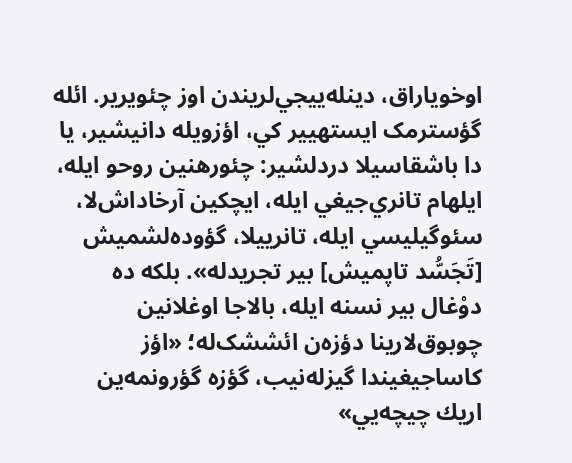اوخوياراق، دينله‌ييجي‌لريندن اوز چئويرير. ائله گؤسترمک ايستهيير کي، اؤزويله دانيشير، يا دا باشقاسيلا دردلشير: چئورهنين روحو ايله، ايلهام تانري‌جيغي ايله، ايچکين آرخاداش‌لا، سئوگيليسي ايله، تانرييلا، گؤوده‌لشميش [تَجَسُّد تاپميش] بير تجريدله». بلکه ده دوْغال بير نسنه ايله، بالاجا اوغلانين چوبوق‌لارينا دؤزه‌ن ائششک‌له؛ «اؤز كاساجيغيندا گيزله‌نيب، گؤزه گؤرونمه‌ين اريك چيچه‌يي»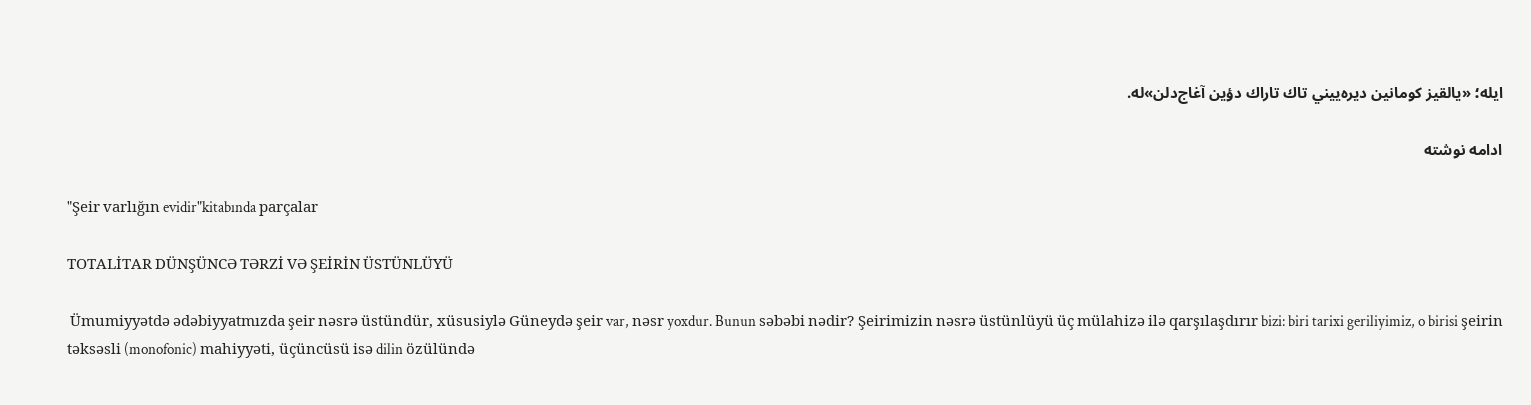ايله؛ «يالقيز كومانين ديره‌ييني تاك تاراك دؤين آغاج‌دلن»له.

ادامه نوشته

"Şeir varlığın evidir"kitabında parçalar

TOTALİTAR DÜNŞÜNCƏ TƏRZİ VƏ ŞEİRİN ÜSTÜNLÜYÜ

 Ümumiyyətdə ədəbiyyatmızda şeir nəsrə üstündür, xüsusiylə Güneydə şeir var, nəsr yoxdur. Bunun səbəbi nədir? Şeirimizin nəsrə üstünlüyü üç mülahizə ilə qarşılaşdırır bizi: biri tarixi geriliyimiz, o birisi şeirin təksəsli (monofonic) mahiyyəti, üçüncüsü isə dilin özülündə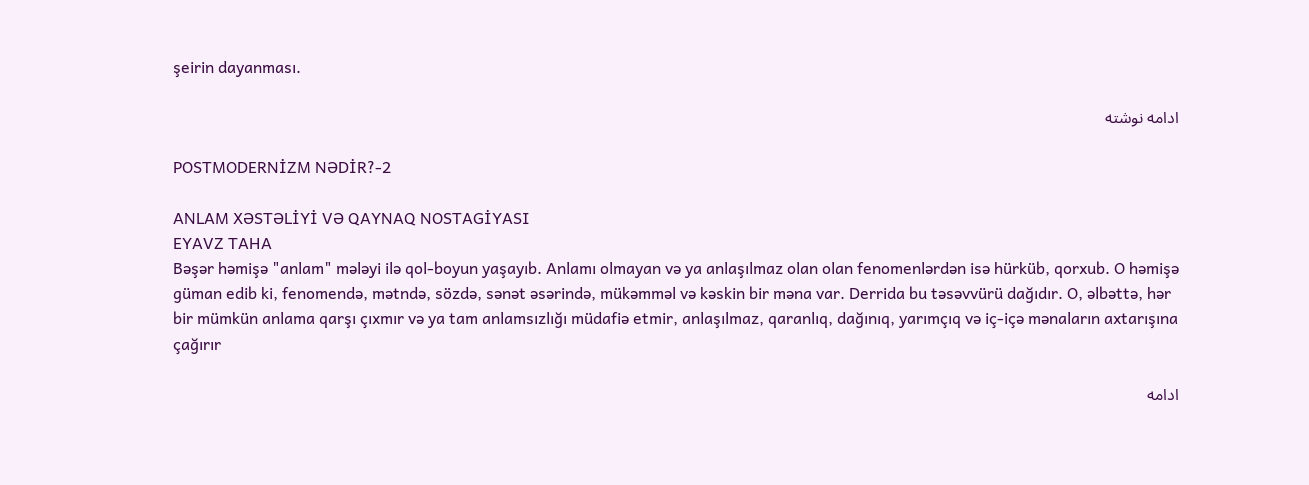şeirin dayanması.

ادامه نوشته

POSTMODERNİZM NƏDİR?-2

ANLAM XƏSTƏLİYİ VƏ QAYNAQ NOSTAGİYASI
EYAVZ TAHA
Bəşər həmişə "anlam" mələyi ilə qol-boyun yaşayıb. Anlamı olmayan və ya anlaşılmaz olan olan fenomenlərdən isə hürküb, qorxub. O həmişə güman edib ki, fenomendə, mətndə, sözdə, sənət əsərində, mükəmməl və kəskin bir məna var. Derrida bu təsəvvürü dağıdır. O, əlbəttə, hər bir mümkün anlama qarşı çıxmır və ya tam anlamsızlığı müdafiə etmir, anlaşılmaz, qaranlıq, dağınıq, yarımçıq və iç-içə mənaların axtarışına çağırır

ادامه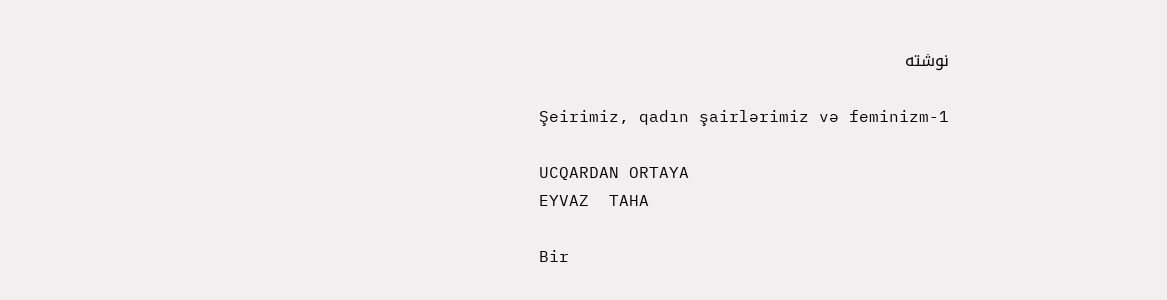نوشته

Şeirimiz, qadın şairlərimiz və feminizm-1

UCQARDAN ORTAYA
EYVAZ  TAHA

Bir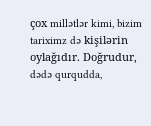çox millətlər kimi, bizim tariximz də kişilərin oylağıdır. Doğrudur, dədə qurqudda,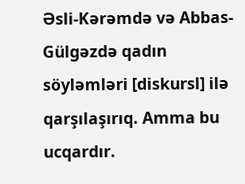Əsli-Kərəmdə və Abbas-Gülgəzdə qadın söyləmləri [diskursl] ilə qarşılaşırıq. Amma bu ucqardır.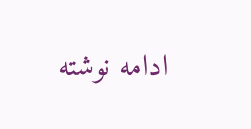ادامه نوشته